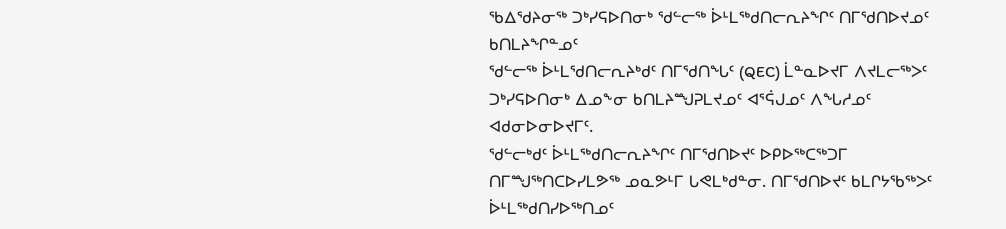ᖃᐃᖁᔨᓂᖅ ᑐᒃᓯᕋᐅᑎᓂᒃ ᖁᓪᓕᖅ ᐆᒻᒪᖅᑯᑎᓕᕆᔨᖏᑦ ᑎᒥᖁᑎᐅᔪᓄᑦ ᑲᑎᒪᔨᖏᓐᓄᑦ
ᖁᓪᓕᖅ ᐆᒻᒪᖁᑎᓕᕆᔨᒃᑯᑦ ᑎᒥᖁᑎᖓᑦ (QEC) ᒫᓐᓇᐅᔪᒥ ᐱᔪᒪᓕᖅᐳᑦ ᑐᒃᓯᕋᐅᑎᓂᒃ ᐃᓄᖕᓂ ᑲᑎᒪᔨᙳᕈᒪᔪᓄᑦ ᐊᕐᕌᒍᓄᑦ ᐱᖓᓱᓄᑦ ᐊᑯᓂᐅᓂᐅᔪᒥᑦ.
ᖁᓪᓕᒃᑯᑦ ᐆᒻᒪᖅᑯᑎᓕᕆᔨᖏᑦ ᑎᒥᖁᑎᐅᔪᑦ ᐅᑭᐅᖅᑕᖅᑐᒥ ᑎᒥᙳᖅᑎᑕᐅᓯᒪᕗᖅ ᓄᓇᕗᒻᒥ ᒐᕙᒪᒃᑯᓐᓂ. ᑎᒥᖁᑎᐅᔪᑦ ᑲᒪᒋᔭᖃᖅᐳᑦ ᐆᒻᒪᖅᑯᑎᓯᐅᖅᑎᓄᑦ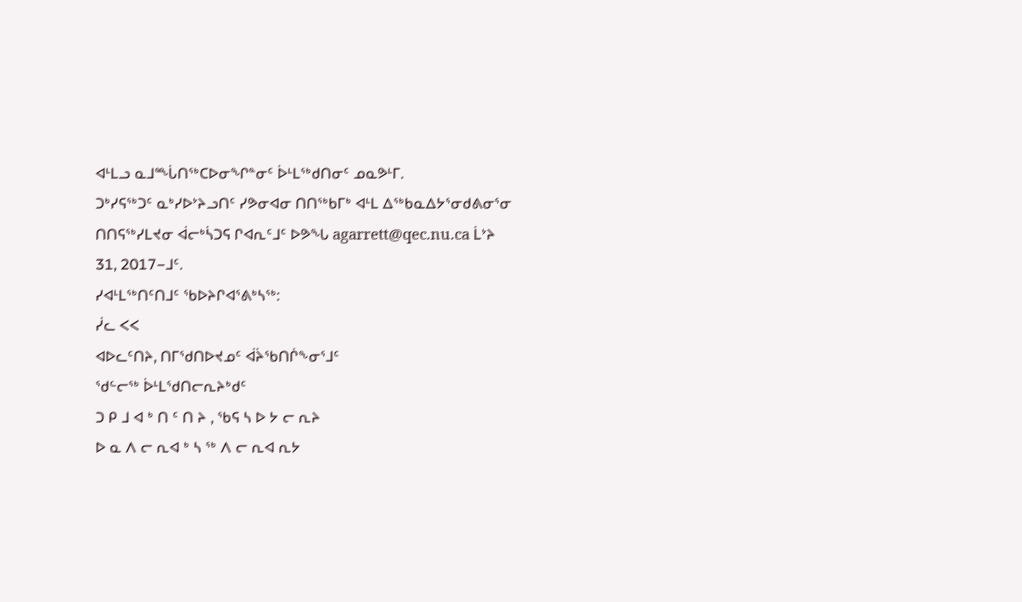ᐊᒻᒪᓗ ᓇᒧᙶᑎᖅᑕᐅᓂᖏᓐᓂᑦ ᐆᒻᒪᖅᑯᑎᓂᑦ ᓄᓇᕗᒻᒥ.
ᑐᒃᓯᕋᖅᑐᑦ ᓇᒃᓯᐅᔾᔨᓗᑎᑦ ᓯᕗᓂᐊᓂ ᑎᑎᖅᑲᒥᒃ ᐊᒻᒪ ᐃᖅᑲᓇᐃᔭᕐᓂᑯᕕᓂᕐᓂ ᑎᑎᕋᖅᓯᒪᔪᓂ ᐋᓕᒃᓵᑐᕋ ᒋᐊᕆᑦᒧᑦ ᐅᕗᖓ agarrett@qec.nu.ca ᒫᔾᔨ 31, 2017−ᒧᑦ.
ᓯᐊᒻᒪᖅᑎᑦᑎᒧᑦ ᖃᐅᔨᒋᐊᕐᕕᒃᓴᖅ:
ᓰᓚ ᐸᐸ
ᐊᐅᓚᑦᑎᔨ, ᑎᒥᖁᑎᐅᔪᓄᑦ ᐋᔩᖃᑎᒌᖕᓂᕐᒧᑦ
ᖁᓪᓕᖅ ᐆᒻᒪᖁᑎᓕᕆᔨᒃᑯᑦ
ᑐ ᑭ ᒧ ᐊ ᒃ ᑎ ᑦ ᑎ ᔨ , ᖃᕋ ᓴ ᐅ ᔭ ᓕ ᕆᔨ
ᐅ ᓇ ᐱ ᓕ ᕆᐊ ᒃ ᓴ ᖅ ᐱ ᓕ ᕆᐊ ᕆᔭ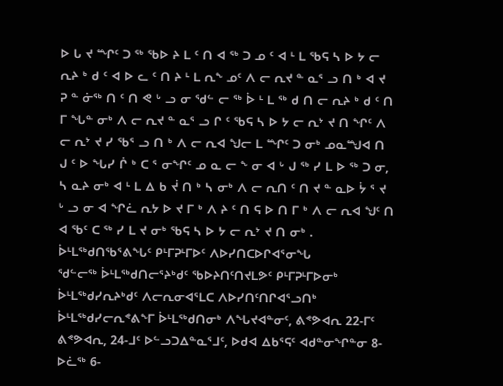ᐅ ᒐ ᔪ ᙱᑦ ᑐ ᖅ ᖃᐅ ᔨ ᒪ ᑦ ᑎ ᐊ ᖅ ᑐ ᓄ ᑦ ᐊ ᒻ ᒪ ᖃᕋ ᓴ ᐅ ᔭ ᓕ ᕆᔨ ᒃ ᑯ ᑦ ᐊ ᐅ ᓚ ᑦ ᑎ ᔨ ᒻ ᒪ ᕆᖕ ᓄᑦ ᐱ ᓕ ᕆᔪ ᓐ ᓇᕐ ᓗ ᑎ ᒃ ᐊ ᔪ ᕈ ᓐ ᓃᖅ ᑎ ᑦ ᑎ ᕙ ᒡ ᓗ ᓂ ᖁᓪ ᓕ ᖅ ᐆ ᒻ ᒪ ᖅ ᑯ ᑎ ᓕ ᕆᔨ ᒃ ᑯ ᑦ ᑎ ᒥ ᖓᓐ ᓂᒃ ᐱ ᓕ ᕆᔪ ᓐ ᓇᕐ ᓗ ᒋ ᑦ ᖃᕋ ᓴ ᐅ ᔭ ᓕ ᕆᔾ ᔪ ᑎ ᖏᑦ ᐱ ᓕ ᕆᔾ ᔪ ᓯ ᖃᕐ ᓗ ᑎ ᒃ ᐱ ᓕ ᕆᐊ ᖑᓕ ᒪ ᙱᑦ ᑐ ᓂᒃ ᓄᓇᙳᐊ ᑎ ᒍ ᑦ ᐅ ᖓᓯ ᒌ ᒃ ᑕ ᕐ ᓂᖏᑦ ᓄ ᓇ ᓕ ᖕ ᓂ ᐊ ᒡ ᒍ ᖅ ᓯ ᒪ ᐅ ᖅ ᑐ ᓂ, ᓴ ᓇᔨ ᓂᒃ ᐊ ᒻ ᒪ ᐃ ᑲ ᔫ ᑎ ᒃ ᓴ ᓂᒃ ᐱ ᓕ ᕆᑎ ᑦ ᑎ ᔪ ᓐ ᓇᐅ ᔮ ᕐ ᔪ ᒡ ᓗ ᓂ ᐊ ᖏᓛ ᕆᔭ ᐅ ᔪ ᒥ ᒃ ᐱ ᔨ ᑦ ᑎ ᕋ ᐅ ᑎ ᒥ ᒃ ᐱ ᓕ ᕆᐊ ᖑᑦ ᑎ ᐊ ᖃᑦ ᑕ ᖅ ᓯ ᒪ ᔪ ᓂᒃ ᖃᕋ ᓴ ᐅ ᔭ ᓕ ᕆᔾ ᔪ ᑎ ᓂᒃ .
ᐆᒻᒪᖅᑯᑎᖃᕐᕕᖓᑦ ᑭᒻᒥᕈᒻᒥᐅᑦ ᐱᐅᓯᑎᑕᐅᒋᐊᕐᓂᖓ
ᖁᓪᓕᖅ ᐆᒻᒪᖅᑯᑎᓕᕐᔨᒃᑯᑦ ᖃᐅᔨᑎᑦᑎᔪᒪᕗᑦ ᑭᒻᒥᕈᒻᒥᐅᓂᒃ ᐆᒻᒪᖅᑯᓯᕆᔨᒃᑯᑦ ᐱᓕᕆᓂᐊᕐᒪᑕ ᐱᐅᓯᑎᑦᑎᒋᐊᕐᓗᑎᒃ ᐆᒻᒪᖅᑯᓯᓕᕆᕝᕕᖕᒥ ᐆᒻᒪᖅᑯᑎᓂᒃ ᐱᖓᔪᐊᓐᓂᑦ, ᕕᕝᕗᐊᕆ 22-ᒥᑦ ᕕᕝᕗᐊᕆ, 24-ᒧᑦ ᐅᓪᓗᑐᐃᓐᓇᕐᒧᑦ, ᐅᑯᐊ ᐃᑲᕐᕋᑦ ᐊᑯᓐᓂᖏᓐᓂ 8-ᐅᓛᖅ 6-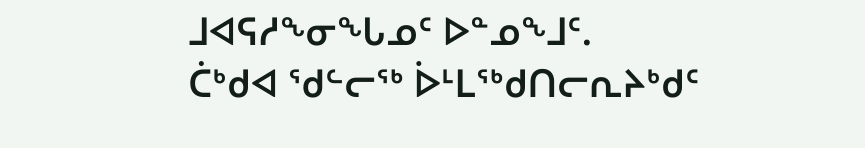ᒧᐊᕋᓱᖕᓂᖓᓄᑦ ᐅᓐᓄᖕᒧᑦ.
ᑖᒃᑯᐊ ᖁᓪᓕᖅ ᐆᒻᒪᖅᑯᑎᓕᕆᔨᒃᑯᑦ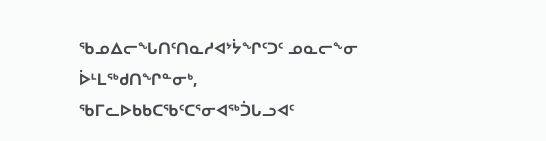ᖃᓄᐃᓕᖓᑎᑦᑎᓇᓱᐊᔾᔮᖏᑦᑐᑦ ᓄᓇᓕᖕᓂ ᐆᒻᒪᖅᑯᑎᖏᓐᓂᒃ, ᖃᒥᓚᐅᑲᑲᑕᖃᑦᑕᕐᓂᐊᖅᑑᒐᓗᐊᑦ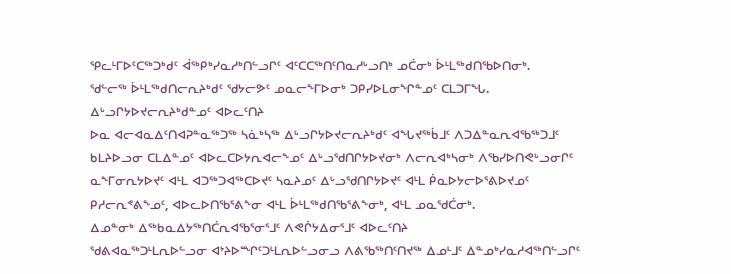ᕿᓚᒻᒥᐅᑦᑕᖅᑐᒃᑯᑦ ᐋᖅᑭᒃᓯᓇᓱᒃᑎᓪᓗᒋᑦ ᐊᑦᑕᑕᖅᑎᑦᑎᓇᓱᒡᓗᑎᒃ ᓄᑖᓂᒃ ᐆᒻᒪᖅᑯᑎᖃᐅᑎᓂᒃ.
ᖁᓪᓕᖅ ᐆᒻᒪᖅᑯᑎᓕᕆᔨᒃᑯᑦ ᖁᔭᓕᕗᑦ ᓄᓇᓕᖕᒥᐅᓂᒃ ᑐᑭᓯᐅᒪᓂᖏᓐᓄᑦ ᑕᒪᑐᒥᖓ.
ᐃᒡᓗᒋᔭᐅᔪᓕᕆᔨᒃᑯᓐᓄᑦ ᐊᐅᓚᑦᑎᔨ
ᐅᓇ ᐊᓕᐊᓇᐃᑦᑎᐊᕈᓐᓇᖅᑐᖅ ᓴᓈᒃᓴᖅ ᐃᒡᓗᒋᔭᐅᔪᓕᕆᔨᒃᑯᑦ ᐊᖓᔪᖅᑳᒧᑦ ᐱᑐᐃᓐᓇᕆᐊᖃᖅᑐᒧᑦ ᑲᒪᔨᐅᓗᓂ ᑕᒪᐃᓐᓄᑦ ᐊᐅᓚᑕᐅᔭᕆᐊᓕᖕᓄᑦ ᐃᒡᓗᖁᑎᒋᔭᐅᔪᓂᒃ ᐱᓕᕆᐊᒃᓴᓂᒃ ᐱᖃᓯᐅᑎᕙᒡᓗᓂᒋᑦ ᓇᖕᒥᓂᕆᔭᐅᔪᑦ ᐊᒻᒪ ᐊᑐᖅᑐᐊᖅᑕᐅᔪᑦ ᓴᓇᔨᓄᑦ ᐃᒡᓗᖁᑎᒋᔭᐅᔪᑦ ᐊᒻᒪ ᑮᓇᐅᔭᓕᐅᕐᕕᐅᔪᓄᑦ ᑭᓱᓕᕆᕝᕕᖕᓄᑦ, ᐊᐅᓚᐅᑎᖃᕐᕕᖕᓂ ᐊᒻᒪ ᐆᒻᒪᖅᑯᑎᖃᕐᕕᖕᓂᒃ, ᐊᒻᒪ ᓄᓇᖁᑖᓂᒃ.
ᐃᓄᓐᓂᒃ ᐃᖅᑲᓇᐃᔭᖅᑎᑖᕆᐊᖃᕐᓂᕐᒧᑦ ᐱᕙᒌᔭᐃᓂᕐᒧᑦ ᐊᐅᓚᑦᑎᔨ
ᖁᕕᐊᓇᖅᑐᒻᒪᕆᐅᓪᓗᓂ ᐊᔾᔨᐅᙱᑦᑐᒻᒪᕆᐅᓪᓗᓂᓗ ᐱᕕᖃᖅᑎᑦᑎᔪᖅ ᐃᓄᒻᒧᑦ ᐃᓐᓄᒃᓯᓇᓱᐊᖅᑎᓪᓗᒋᑦ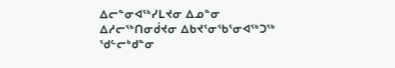ᐃᓕᓐᓂᐊᖅᓯᒪᔪᓂ ᐃᓄᓐᓂ ᐃᓱᓕᖅᑎᓂᑰᔪᓂ ᐃᑲᔪᕐᓂᖃᕐᓂᐊᖅᑐᖅ ᖁᓪᓕᒃᑯᓐᓂ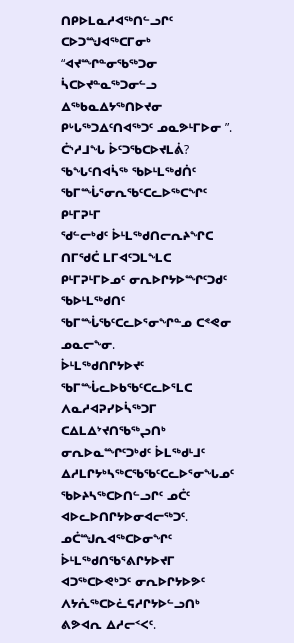ᑎᑭᐅᒪᓇᓱᐊᖅᑎᓪᓗᒋᑦ ᑕᐅᑐᙳᐊᖅᑕᒥᓂᒃ “ᐊᔪᙱᓐᓂᖃᖅᑐᓂ ᓵᑕᐅᔪᓐᓇᖅᑐᓂᓪᓗ ᐃᖅᑲᓇᐃᔭᖅᑎᐅᔪᓂ ᑭᒡᒐᖅᑐᐃᑦᑎᐊᖅᑐᑦ ᓄᓇᕗᒻᒥᐅᓂ ”. ᑖᔅᓱᒧᖓ ᐆᑦᑐᖃᑕᐅᔪᒪᕖ?
ᖃᖓᑦᑎᐊᓵᖅ ᖃᐅᒻᒪᖅᑯᑏᑦ ᖃᒥᙶᕐᓂᕆᖃᑦᑕᓚᐅᖅᑕᖏᑦ ᑭᒻᒥᕈᒻᒥ
ᖁᓪᓕᒃᑯᑦ ᐆᒻᒪᖅᑯᑎᓕᕆᔨᖏᑕ ᑎᒥᖁᑖ ᒪᒥᐊᑦᑐᒪᖕᒪᑕ ᑭᒻᒥᕈᒻᒥᐅᓄᑦ ᓂᕆᐅᒋᔭᐅᙱᑦᑐᑯᑦ ᖃᐅᒻᒪᖅᑯᑎᑦ ᖃᒥᙶᖃᑦᑕᓚᐅᕐᓂᖏᓐᓄ ᑕᕝᕙᓂ ᓄᓇᓕᖕᓂ.
ᐆᒻᒪᖅᑯᑎᒋᔭᐅᔪᑦ ᖃᒥᙶᓚᐅᑲᖃᑦᑕᓚᐅᕐᒪᑕ ᐱᓇᓱᐊᕈᓯᐅᓵᖅᑐᒥ ᑕᐃᒪᐃᔾᔪᑎᖃᖅᖢᑎᒃ ᓂᕆᐅᓇᙱᑦᑐᒃᑯᑦ ᐆᒪᖅᑯᒻᒧᑦ ᐃᓱᒪᒋᔭᒃᓴᖅᑕᖃᖃᑦᑕᓚᐅᕐᓂᖓᓄᑦ ᖃᐅᔨᓴᖅᑕᐅᑎᓪᓗᒋᑦ ᓄᑖᑦ ᐊᐅᓚᐅᑎᒋᔭᐅᓂᐊᓕᖅᑐᑦ. ᓄᑖᙳᕆᐊᖅᑕᐅᓂᖏᑦ ᐆᒻᒪᖅᑯᑎᖃᕐᕕᒋᔭᐅᔪᒥ ᐊᑐᖅᑕᐅᕙᒃᑐᑦ ᓂᕆᐅᒋᔭᐅᕗᑦ ᐱᔭᕇᖅᑕᐅᓛᕋᓱᒋᔭᐅᓪᓗᑎᒃ ᕕᕗᐊᕆ ᐃᓱᓕᑉᐸᑦ.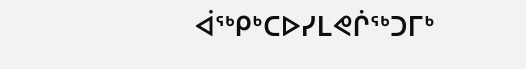ᐋᖅᑭᒃᑕᐅᓯᒪᕙᒌᖅᑐᒥᒃ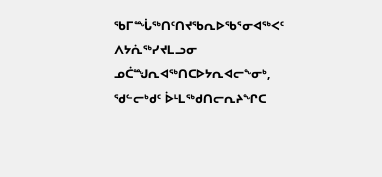ᖃᒥᙶᖅᑎᑦᑎᔪᖃᕆᐅᖃᕐᓂᐊᖅᐸᑦ ᐱᔭᕇᖅᓯᔪᒪᓗᓂ ᓄᑖᙳᕆᐊᖅᑎᑕᐅᔭᕆᐊᓕᖕᓂᒃ, ᖁᓪᓕᒃᑯᑦ ᐆᒻᒪᖅᑯᑎᓕᕆᔨᖏᑕ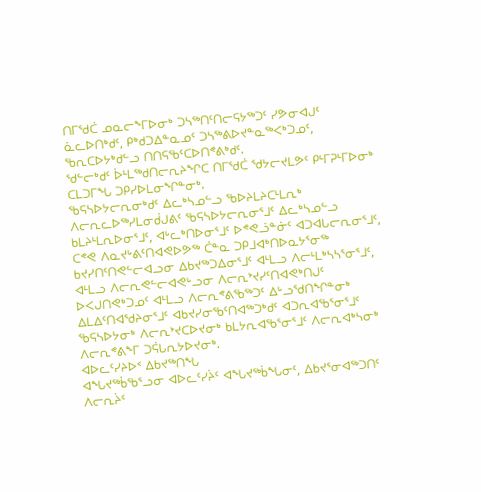ᑎᒥᖁᑖ ᓄᓇᓕᖕᒥᐅᓂᒃ ᑐᓴᖅᑎᑦᑎᓕᕋᔭᖅᑐᑦ ᓯᕗᓂᐊᒍᑦ ᓈᓚᐅᑎᒃᑯᑦ, ᑭᒃᑯᑐᐃᓐᓇᓄᑦ ᑐᓴᖅᕕᐅᔪᓐᓇᖅᐸᒃᑐᓄᑦ, ᖃᕆᑕᐅᔭᒃᑯᓪᓗ ᑎᑎᕋᖃᑦᑕᐅᑎᕝᕕᒃᑯᑦ.
ᖁᓪᓕᒃᑯᑦ ᐆᒻᒪᖅᑯᑎᓕᕆᔨᖏᑕ ᑎᒥᖁᑖ ᖁᔭᓕᔪᒪᕗᑦ ᑭᒻᒥᕈᒻᒥᐅᓂᒃ ᑕᒪᑐᒥᖓ ᑐᑭᓯᐅᒪᓂᖏᓐᓂᒃ.
ᖃᕋᓴᐅᔭᓕᕆᓂᒃᑯᑦ ᐃᓚᒃᓴᓄᓪᓗ ᖃᐅᔨᒪᔨᑕᒻᒪᕆᒃ
ᐱᓕᕆᓚᐅᖅᓯᒪᓂᑰᒍᕕᑦ ᖃᕋᓴᐅᔭᓕᕆᓂᕐᒧᑦ ᐃᓚᒃᓴᓄᓪᓗ ᑲᒪᔨᒻᒪᕆᐅᓂᕐᒧᑦ, ᐊᒡᓚᒃᑎᐅᓂᕐᒧᑦ ᐅᕝᕙᓘᓐᓃᑦ ᐊᑐᐊᒐᓕᕆᓂᕐᒧᑦ, ᑕᕝᕙ ᐱᓇᔪᒡᕕᑦᑎᐊᕙᐅᕗᖅ ᑖᓐᓇ ᑐᑭᒧᐊᒃᑎᐅᓇᔭᕐᓂᖅ ᑲᔪᓯᑎᑦᑎᕙᓪᓕᐊᓗᓂ ᐃᑲᔪᖅᑐᐃᓂᕐᒧᑦ ᐊᒻᒪᓗ ᐱᓕᒻᒪᒃᓴᓴᕐᓂᕐᒧᑦ, ᐊᒻᒪᓗ ᐱᓕᕆᕙᓪᓕᐊᕙᒡᓗᓂ ᐱᓕᕆᔾᔪᓯᑦᑎᐊᕙᒃᑎᒍᑦ ᐅᐸᒍᑎᕙᒃᑐᓄᑦ ᐊᒻᒪᓗ ᐱᓕᕆᕝᕕᖃᖅᑐᑦ ᐃᒡᓗᖁᑎᖏᓐᓂᒃ ᐃᒪᐃᑦᑎᐊᖁᔨᓂᕐᒧᑦ ᐊᑲᔪᓯᓂᖃᑦᑎᐊᖅᑐᒃᑯᑦ ᐊᑐᕆᐊᖃᕐᓂᕐᒧᑦ ᖃᕋᓴᐅᔭᓂᒃ ᐱᓕᕆᔾᔪᑕᐅᔪᓂᒃ ᑲᒪᔭᕆᐊᖃᕐᓂᕐᒧᑦ ᐱᓕᕆᐊᒃᓴᓂᒃ ᐱᓕᕆᕝᕕᖕᒥ ᑐᕌᒐᕆᔭᐅᔪᓂᒃ.
ᐊᐅᓚᑦᓯᔨᐅᑉ ᐃᑲᔪᖅᑎᖓ
ᐊᖓᔪᖅᑳᖃᕐᓗᓂ ᐊᐅᓚᑦᓯᔩᑦ ᐊᖓᔪᖅᑳᖓᓂᑦ, ᐃᑲᔪᕐᓂᐊᖅᑐᑎᑦ ᐱᓕᕆᔩᑦ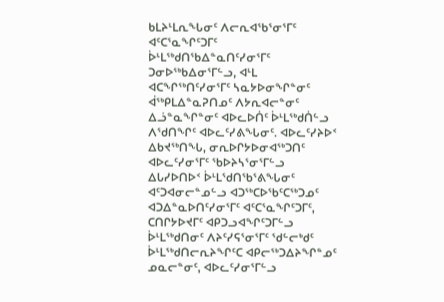ᑲᒪᔨᒻᒪᕆᖓᓂᑦ ᐱᓕᕆᐊᖃᕐᓂᕐᒥᑦ ᐊᑦᑕᕐᓇᖏᑦᑐᒥᑦ ᐆᒻᒪᖅᑯᑎᖃᐃᓐᓇᑎᑦᓯᓂᕐᒥᑦ ᑐᓂᐅᖅᑲᐃᓂᕐᒥᓪᓗ, ᐊᒻᒪ ᐊᑕᖏᖅᑎᑦᓯᓂᕐᒥᑦ ᓴᓇᔭᐅᓂᖏᓐᓂᑦ ᐋᖅᑭᒪᐃᓐᓇᕈᑎᓄᑦ ᐱᔭᕆᐊᓕᓐᓂᑦ ᐃᓘᓐᓇᖏᓐᓂᑦ ᐊᐅᓚᐅᑏᑦ ᐆᒻᒪᖅᑯᑏᓪᓗ ᐱᖁᑎᖏᑦ ᐊᐅᓚᑦᓯᕕᖓᓂᑦ. ᐊᐅᓚᑦᓯᔨᐅᑉ ᐃᑲᔪᖅᑎᖓ, ᓂᕆᐅᒋᔭᐅᓂᐊᖅᑐᑎᑦ ᐊᐅᓚᑦᓯᓂᕐᒥᑦ ᖃᐅᔨᓴᕐᓂᕐᒥᓪᓗ ᐃᒐᓯᐅᑎᐅᑉ ᐆᒻᒪᖁᑎᖃᕐᕕᖓᓂᑦ ᐊᑦᑐᐊᓂᓕᓐᓄᓪᓗ ᐊᑐᖅᑕᐅᖃᑦᑕᖅᑐᓄᑦ ᐊᑐᐃᓐᓇᐅᑎᑦᓯᓂᕐᒥᑦ ᐊᑦᑕᕐᓇᖏᑦᑐᒥᑦ, ᑕᑎᒋᔭᐅᔪᒥᑦ ᐊᑭᑐᓗᐊᖏᑦᑐᒥᓪᓗ ᐆᒻᒪᖅᑯᑎᓂᑦ ᐱᔨᑦᓯᕋᕐᓂᕐᒥᑦ ᖁᓪᓕᒃᑯᑦ ᐆᒻᒪᖅᑯᑎᓕᕆᔨᖏᑦᑕ ᐊᑭᓕᖅᑐᐃᔨᖏᓐᓄᑦ ᓄᓇᓕᓐᓂᑦ, ᐊᐅᓚᑦᓯᓂᕐᒥᓪᓗ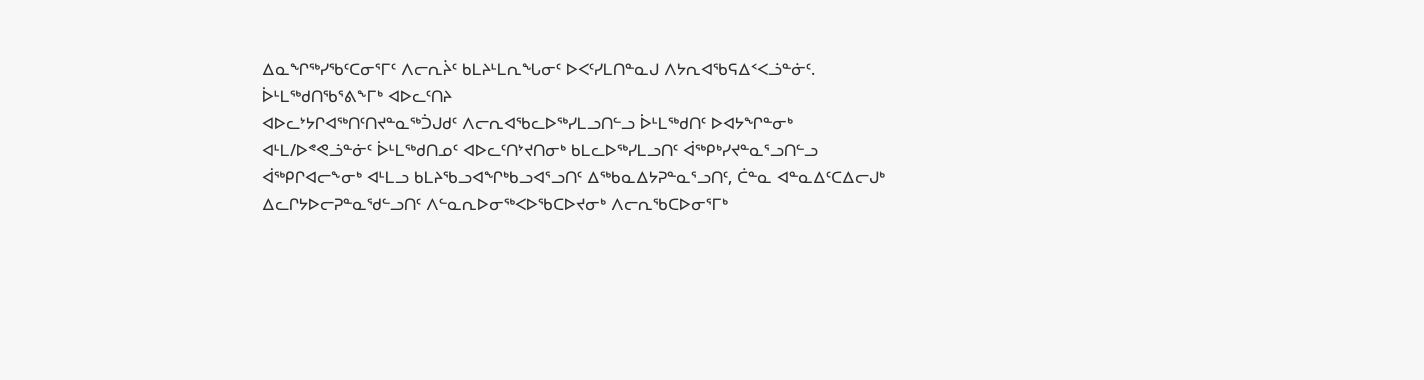ᐃᓇᖏᖅᓯᖃᑦᑕᓂᕐᒥᑦ ᐱᓕᕆᔩᑦ ᑲᒪᔨᒻᒪᕆᖓᓂᑦ ᐅᐸᑦᓯᒪᑎᓐᓇᒍ ᐱᔭᕆᐊᖃᕋᐃᑉᐸᓘᓐᓃᑦ.
ᐆᒻᒪᖅᑯᑎᖃᕐᕕᖕᒥᒃ ᐊᐅᓚᑦᑎᔨ
ᐊᐅᓚᔾᔭᒋᐊᖅᑎᑦᑎᔪᓐᓇᖅᑑᒍᑯᑦ ᐱᓕᕆᐊᖃᓚᐅᖅᓯᒪᓗᑎᓪᓗ ᐆᒻᒪᖅᑯᑎᑦ ᐅᐊᔭᖏᓐᓂᒃ ᐊᒻᒪ/ᐅᕝᕙᓘᓐᓃᑦ ᐆᒻᒪᖅᑯᑎᓄᑦ ᐊᐅᓚᑦᑎᔾᔪᑎᓂᒃ ᑲᒪᓚᐅᖅᓯᒪᓗᑎᑦ ᐋᖅᑭᒃᓯᔪᓐᓇᕐᓗᑎᓪᓗ ᐋᖅᑭᒋᐊᓕᖕᓂᒃ ᐊᒻᒪᓗ ᑲᒪᔨᖃᓗᐊᖏᒃᑲᓗᐊᕐᓗᑎᑦ ᐃᖅᑲᓇᐃᔭᕈᓐᓇᕐᓗᑎᑦ, ᑖᓐᓇ ᐊᓐᓇᐃᑦᑕᐃᓕᒍᒃ ᐃᓚᒋᔭᐅᓕᕈᓐᓇᖁᓪᓗᑎᑦ ᐱᓪᓇᕆᐅᓂᖅᐸᐅᖃᑕᐅᔪᓂᒃ ᐱᓕᕆᖃᑕᐅᓂᕐᒥᒃ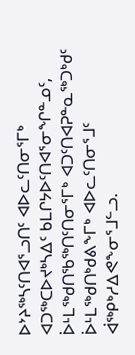ᐅᔾᔨᖅᓴᑦᑎᐊᕐᓗᑎᑦ ᐊᐅᓚᑦᑎᓂᕐᒥᒃ ᐊᑐᖅᑕᐅᔪᒃᓴᐃᑦ ᑲᒪᒋᔭᐅᑦᑎᐊᕐᓂᖏᓐᓄᑦ, ᐆᒻᒪᖅᑯᑎᖃᖅᑎᑦᑎᓂᕐᒥᒃ ᐊᑐᑦᑎᐊᕈᓐᓇᖅᑐᒃᑯᑦ ᐆᒻᒪᖅᑯᑎᒃᑯᕕᖕᒥᒃ ᐊᐅᓚᑦᑎᓂᕐᒧᑦ ᐋᖅᑭᒃᓱᐃᕙᖕᓂᕐᒧᓪᓗ.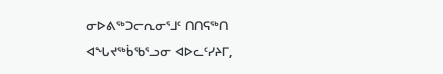ᓂᐅᕕᖅᑐᓕᕆᓂᕐᒧᑦ ᑎᑎᕋᖅᑎ
ᐊᖓᔪᖅᑳᖃᕐᓗᓂ ᐊᐅᓚᑦᓯᔨᒥ,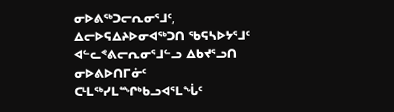ᓂᐅᕕᖅᑐᓕᕆᓂᕐᒧᑦ, ᐃᓕᐅᕋᐃᔨᐅᓂᐊᖅᑐᑎ ᖃᕋᓴᐅᔭᕐᒧᑦ ᐊᓪᓚᕝᕕᓕᕆᓂᕐᒧᓪᓗ ᐃᑲᔪᕐᓗᑎ ᓂᐅᕕᐅᑎᒥᓃᑦ ᑕᒻᒪᖅᓯᒪᙱᒃᑲᓗᐊᕐᒪᖔᑦ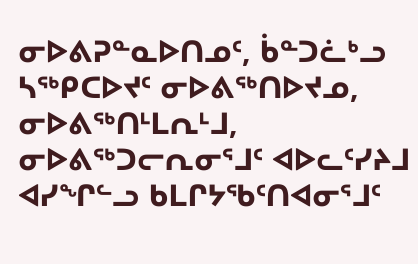ᓂᐅᕕᕈᓐᓇᐅᑎᓄᑦ, ᑳᓐᑐᓛᒃᓗ ᓴᖅᑭᑕᐅᔪᑦ ᓂᐅᕕᖅᑎᐅᔪᓄ, ᓂᐅᕕᖅᑎᒻᒪᕆᒻᒧ, ᓂᐅᕕᖅᑐᓕᕆᓂᕐᒧᑦ ᐊᐅᓚᑦᓯᔨᒧ ᐊᓯᖏᓪᓗ ᑲᒪᒋᔭᖃᑦᑎᐊᓂᕐᒧᑦ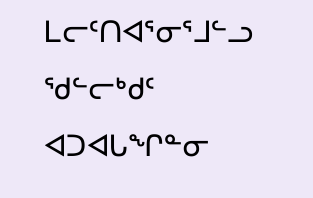ᒪᓕᑦᑎᐊᕐᓂᕐᒧᓪᓗ ᖁᓪᓕᒃᑯᑦ ᐊᑐᐊᒐᖏᓐᓂ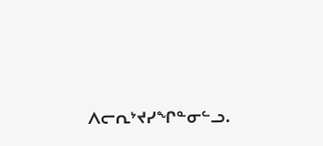ᐱᓕᕆᔾᔪᓯᖏᓐᓂᓪᓗ.